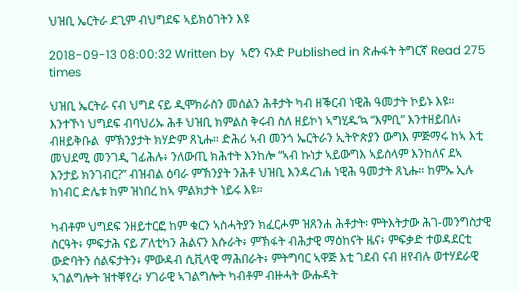ህዝቢ ኤርትራ ደጊም ብህግደፍ ኣይክዕገትን እዩ

2018-09-13 08:00:32 Written by  ኣሮን ናኦድ Published in ጽሑፋት ትግርኛ Read 275 times

ህዝቢ ኤርትራ ናብ ህግደ ናይ ዲሞክራስን መሰልን ሕቶታት ካብ ዘቕርብ ነዊሕ ዓመታት ኮይኑ እዩ። እንተኾነ ህግደፍ ብባህሪኡ ሕቶ ህዝቢ ክምልስ ቅሩብ ስለ ዘይኮነ ኣግሂዱ’ኳ “እምቢ” እንተዘይበለ፥ ብዘይቅቡል  ምኽንያታት ክሃድም ጸኒሑ። ድሕሪ ኣብ መንጎ ኤርትራን ኢትዮጵያን ውግእ ምጅማሩ ከኣ እቲ መህደሚ መንገዲ ገፊሕሉ፥ ንለውጢ ክሕተት እንከሎ “ኣብ ኩነታ ኣይውግእ ኣይሰላም እንከለና ደኣ እንታይ ክንገብር?” ብዝብል ዕባራ ምኽንያት ንሕቶ ህዝቢ እንዳረገሐ ነዊሕ ዓመታት ጸኒሑ። ከምኡ ኢሉ ክነብር ድሌቱ ከም ዝነበረ ከኣ ምልክታት ነይሩ እዩ።

ካብቶም ህግደፍ ንዘይተርፎ ከም ቁርን ኣስሓትያን ክፈርሖም ዝጸንሐ ሕቶታት፡ ምትእትታው ሕገ-መንግስታዊ ስርዓት፥ ምፍታሕ ናይ ፖለቲካን ሕልናን እሱራት፥ ምኽፋት ብሕታዊ ማዕከናት ዜና፥ ምፍቃድ ተወዳደርቲ ውድባትን ሰልፍታትን፥ ምውዳብ ሲቪላዊ ማሕበራት፥ ምትግባር ኣዋጅ እቲ ገደብ ናብ ዘየብሉ ወተሃደራዊ ኣገልግሎት ዝተቐየረ፥ ሃገራዊ ኣገልግሎት ካብቶም ብዙሓት ውሑዳት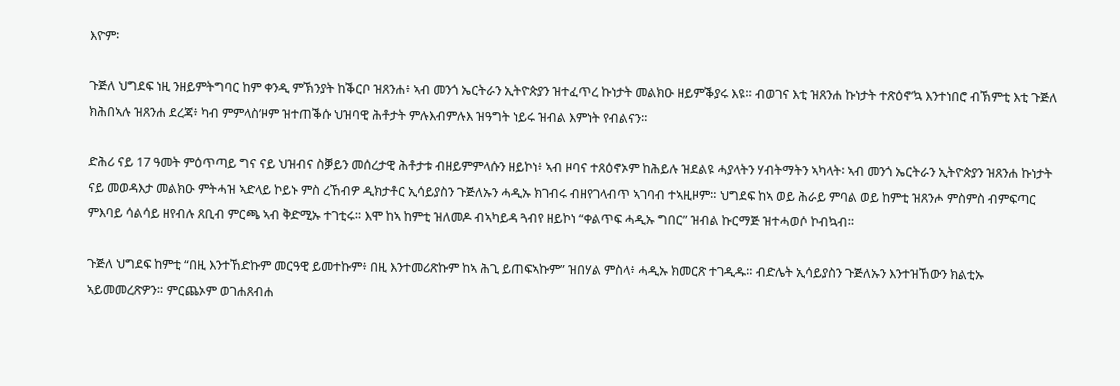እዮም፡

ጉጅለ ህግደፍ ነዚ ንዘይምትግባር ከም ቀንዲ ምኽንያት ከቕርቦ ዝጸንሐ፥ ኣብ መንጎ ኤርትራን ኢትዮጵያን ዝተፈጥረ ኩነታት መልክዑ ዘይምቕያሩ እዩ። ብወገና እቲ ዝጸንሐ ኩነታት ተጽዕኖ’ኳ እንተነበሮ ብኽምቲ እቲ ጉጅለ ክሕበኣሉ ዝጸንሐ ደረጃ፥ ካብ ምምላስ’ዞም ዝተጠቕሱ ህዝባዊ ሕቶታት ምሉእብምሉእ ዝዓግት ነይሩ ዝብል እምነት የብልናን።

ድሕሪ ናይ 17 ዓመት ምዕጥጣይ ግና ናይ ህዝብና ስቓይን መሰረታዊ ሕቶታቱ ብዘይምምላሱን ዘይኮነ፥ ኣብ ዞባና ተጸዕኖኦም ከሕይሉ ዝደልዩ ሓያላትን ሃብትማትን ኣካላት፡ ኣብ መንጎ ኤርትራን ኢትዮጵያን ዝጸንሐ ኩነታት ናይ መወዳእታ መልክዑ ምትሓዝ ኣድላይ ኮይኑ ምስ ረኸብዎ ዲክታቶር ኢሳይያስን ጉጅለኡን ሓዲኡ ክገብሩ ብዘየገላብጥ ኣገባብ ተኣዚዞም። ህግደፍ ከኣ ወይ ሕራይ ምባል ወይ ከምቲ ዝጸንሖ ምስምስ ብምፍጣር ምእባይ ሳልሳይ ዘየብሉ ጸቢብ ምርጫ ኣብ ቅድሚኡ ተገቲሩ። እሞ ከኣ ከምቲ ዝለመዶ ብኣካይዳ ጓብየ ዘይኮነ “ቀልጥፍ ሓዲኡ ግበር” ዝብል ኩርማጅ ዝተሓወሶ ኮብኳብ።

ጉጅለ ህግደፍ ከምቲ “በዚ እንተኸድኩም መርዓዊ ይመተኩም፥ በዚ እንተመሪጽኩም ከኣ ሕጊ ይጠፍኣኩም” ዝበሃል ምስላ፥ ሓዲኡ ክመርጽ ተገዲዱ። ብድሌት ኢሳይያስን ጉጅለኡን እንተዝኸውን ክልቲኡ ኣይመመረጽዎን። ምርጨኦም ወገሐጸብሐ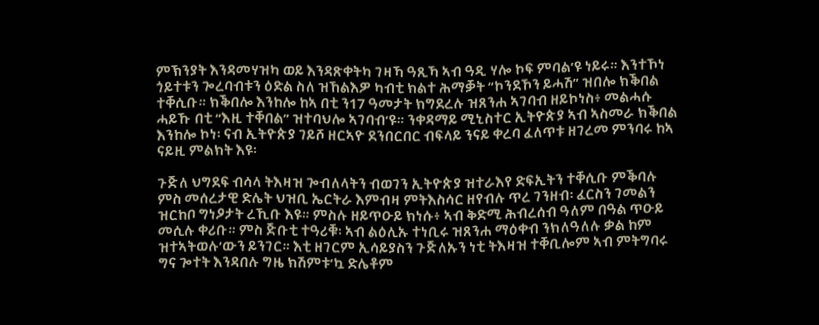ምኽንያት እንዳመሃዝካ ወይ እንዳጽቀትካ ገዛኻ ዓጺኻ ኣብ ዓዲ ሃሎ ኮፍ ምባል’ዩ ነይሩ። እንተኾነ ጎይተቱን ጐረባብቱን ዕድል ስለ ዝኸልእዎ ካብቲ ክልተ ሕማቓት “ኮንደኾን ይሓሽ” ዝበሎ ክቕበል ተቐሲቡ። ክቕበሎ እንከሎ ከኣ በቲ ን17 ዓመታት ክግደረሉ ዝጸንሐ ኣገባብ ዘይኮነስ፥ መልሓሱ ሓይኹ በቲ “እዚ ተቐበል” ዝተባህሎ ኣገባብ’ዩ። ንቀዳማይ ሚኒስተር ኢትዮጵያ ኣብ ኣስመራ ክቕበል እንከሎ ኮነ፡ ናብ ኢትዮጵያ ገይሾ ዘርኣዮ ደንበርበር ብፍላይ ንናይ ቀረባ ፈለጥቱ ዘገረመ ምንባሩ ከኣ ናይዚ ምልክት እዩ፡

ጉጅለ ህግደፍ ብሳላ ትእዛዝ ጐብለላትን ብወገን ኢትዮጵያ ዝተራእየ ድፍኢትን ተቐሲቡ ምቕባሉ ምስ መሰረታዊ ድሌት ህዝቢ ኤርትራ እምብዛ ምትእስሳር ዘየብሉ ጥረ ገንዘብ፡ ፈርስን ገመልን ዝርከቦ ግነዖታት ረኺቡ እዩ። ምስሉ ዘይጥዑይ ክነሱ፥ ኣብ ቅድሚ ሕብረሰብ ዓለም በዓል ጥዑይ መሲሉ ቀሪቡ። ምስ ጅቡቲ ተዓሪቑ፡ ኣብ ልዕሊኡ ተነቢሩ ዝጸንሐ ማዕቀብ ንክለዓለሉ ቃል ከም ዝተኣትወሉ’ውን ይንገር። እቲ ዘገርም ኢሳይያስን ጉጅለኡን ነቲ ትእዛዝ ተቐቢሎም ኣብ ምትግባሩ ግና ጐተት እንዳበሉ ግዜ ክሽምቱ’ኳ ድሌቶም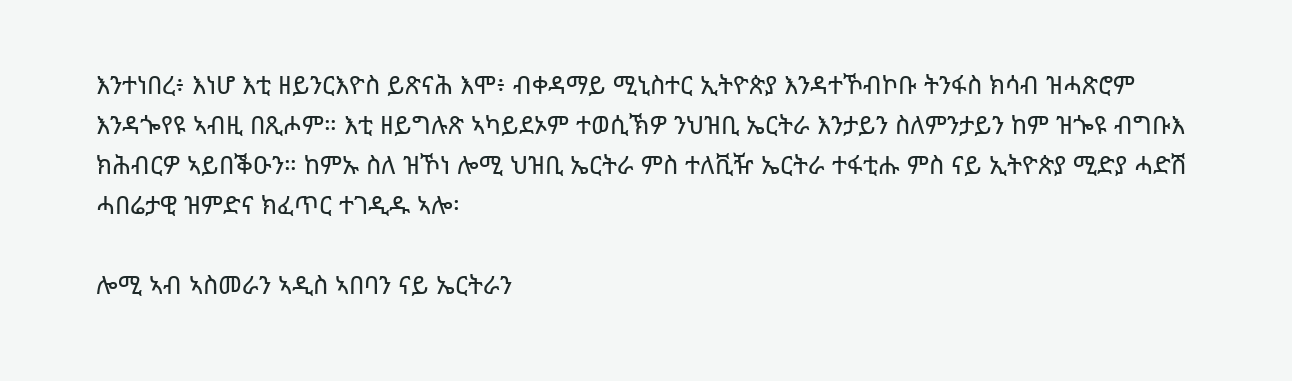እንተነበረ፥ እነሆ እቲ ዘይንርእዮስ ይጽናሕ እሞ፥ ብቀዳማይ ሚኒስተር ኢትዮጵያ እንዳተኾብኮቡ ትንፋስ ክሳብ ዝሓጽሮም እንዳጐየዩ ኣብዚ በጺሖም። እቲ ዘይግሉጽ ኣካይደኦም ተወሲኽዎ ንህዝቢ ኤርትራ እንታይን ስለምንታይን ከም ዝጐዩ ብግቡእ ክሕብርዎ ኣይበቕዑን። ከምኡ ስለ ዝኾነ ሎሚ ህዝቢ ኤርትራ ምስ ተለቪዥ ኤርትራ ተፋቲሑ ምስ ናይ ኢትዮጵያ ሚድያ ሓድሽ ሓበሬታዊ ዝምድና ክፈጥር ተገዲዱ ኣሎ፡

ሎሚ ኣብ ኣስመራን ኣዲስ ኣበባን ናይ ኤርትራን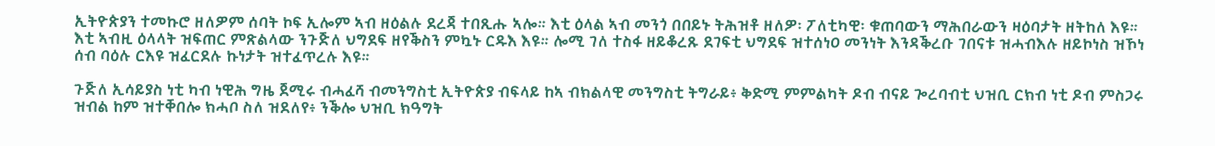ኢትዮጵያን ተመኩሮ ዘለዎም ሰባት ኮፍ ኢሎም ኣብ ዘዕልሉ ደረጃ ተበጺሑ ኣሎ። እቲ ዕላል ኣብ መንጎ በበይኑ ትሕዝቶ ዘለዎ፡ ፖለቲካዊ፡ ቁጠባውን ማሕበራውን ዛዕባታት ዘትከለ እዩ። እቲ ኣብዚ ዕላላት ዝፍጠር ምጽልላው ንጉጅለ ህግደፍ ዘየቕስን ምኳኑ ርዱእ እዩ። ሎሚ ገለ ተስፋ ዘይቆረጹ ደገፍቲ ህግደፍ ዝተሰነዐ መንነት እንዳቕረቡ ገበናቱ ዝሓብእሉ ዘይኮነስ ዝኾነ ሰብ ባዕሉ ርእዩ ዝፈርደሉ ኩነታት ዝተፈጥረሉ እዩ።

ጉጅለ ኢሳይያስ ነቲ ካብ ነዊሕ ግዜ ጀሚሩ ብሓፈሻ ብመንግስቲ ኢትዮጵያ ብፍላይ ከኣ ብክልላዊ መንግስቲ ትግራይ፥ ቅድሚ ምምልካት ዶብ ብናይ ጐረባብቲ ህዝቢ ርክብ ነቲ ዶብ ምስጋሩ ዝብል ከም ዝተቐበሎ ክሓቦ ስለ ዝደለየ፥ ንቕሎ ህዝቢ ክዓግት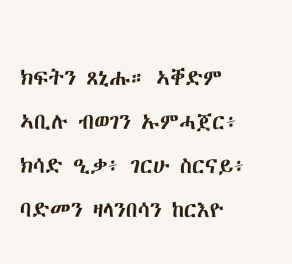ክፍትን ጸኒሑ። ኣቐድም ኣቢሉ ብወገን ኡምሓጀር፥ ክሳድ ዒቃ፥ ገርሁ ስርናይ፥ ባድመን ዛላንበሳን ከርእዮ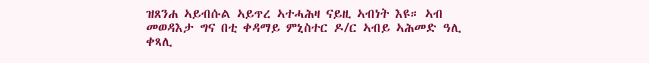ዝጸንሐ ኣይብሱል ኣይጥረ ኣተሓሕዛ ናይዚ ኣብነት እዩ። ኣብ መወዳእታ ግና በቲ ቀዳማይ ምኒስተር ዶ/ር ኣብይ ኣሕመድ ዓሊ ቀጻሊ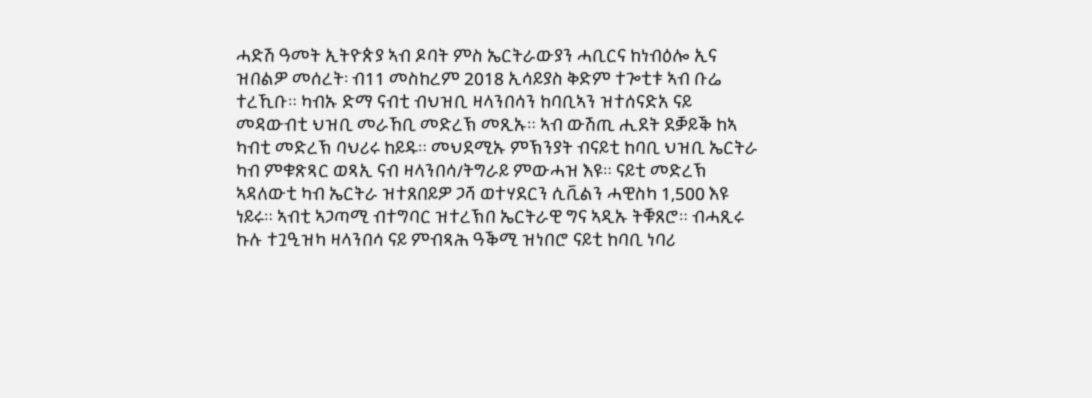ሓድሽ ዓመት ኢትዮጵያ ኣብ ዶባት ምስ ኤርትራውያን ሓቢርና ከነብዕሎ ኢና ዝበልዎ መሰረት፡ ብ11 መስከረም 2018 ኢሳይያስ ቅድም ተጐቲቱ ኣብ ቡሬ ተረኺቡ። ካብኡ ድማ ናብቲ ብህዝቢ ዛላንበሳን ከባቢኣን ዝተሰናድአ ናይ መዳውብቲ ህዝቢ መራኸቢ መድረኽ መጺኡ። ኣብ ውሽጢ ሒደት ደቓይቕ ከኣ ካብቲ መድረኽ ባህሪሩ ከይዱ። መህደሚኡ ምኽንያት ብናይቲ ከባቢ ህዝቢ ኤርትራ ካብ ምቁጽጻር ወጻኢ ናብ ዛላንበሳ/ትግራይ ምውሓዝ እዩ። ናይቲ መድረኽ ኣዳለውቲ ካብ ኤርትራ ዝተጸበይዎ ጋሻ ወተሃደርን ሲቪልን ሓዊስካ 1,500 እዩ ነይሩ። ኣብቲ ኣጋጣሚ ብተግባር ዝተረኽበ ኤርትራዊ ግና ኣዲኡ ትቑጸሮ። ብሓጺሩ ኩሉ ተጓዒዝካ ዛላንበሳ ናይ ምብጻሕ ዓቕሚ ዝነበሮ ናይቲ ከባቢ ነባሪ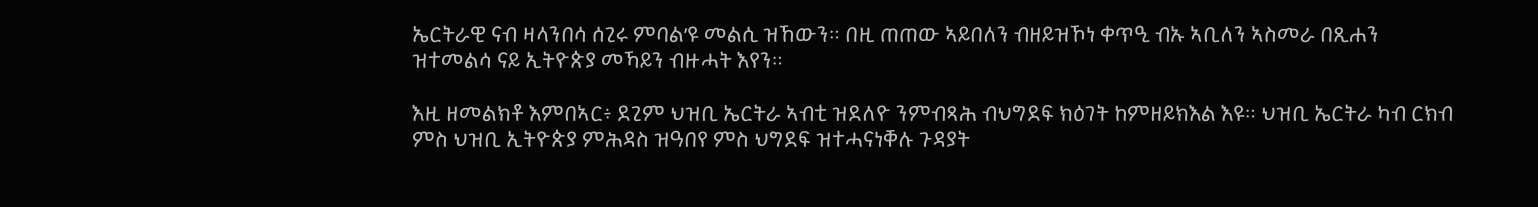ኤርትራዊ ናብ ዛላንበሳ ሰጊሩ ምባል’ዩ መልሲ ዝኸውን። በዚ ጠጠው ኣይበለን ብዘይዝኾነ ቀጥዒ ብኡ ኣቢለን ኣስመራ በጺሐን ዝተመልሳ ናይ ኢትዮጵያ መኻይን ብዙሓት እየን።

እዚ ዘመልክቶ እምበኣር፥ ደጊም ህዝቢ ኤርትራ ኣብቲ ዝደለዮ ንምብጻሕ ብህግደፍ ክዕገት ከምዘይክእል እዩ። ህዝቢ ኤርትራ ካብ ርክብ ምስ ህዝቢ ኢትዮጵያ ምሕዳስ ዝዓበየ ምስ ህግደፍ ዝተሓናነቐሉ ጉዳያት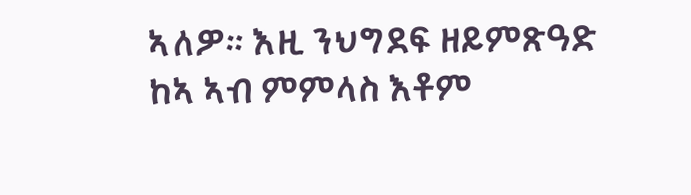ኣለዎ። እዚ ንህግደፍ ዘይምጽዓድ ከኣ ኣብ ምምላስ እቶም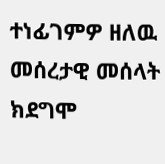ተነፊገምዎ ዘለዉ መሰረታዊ መሰላት ክደግሞ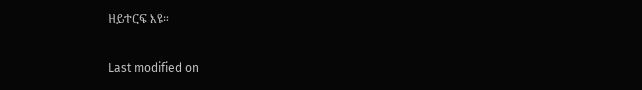ዘይተርፍ እዩ።

Last modified on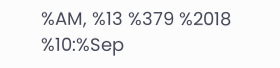%AM, %13 %379 %2018 %10:%Sep